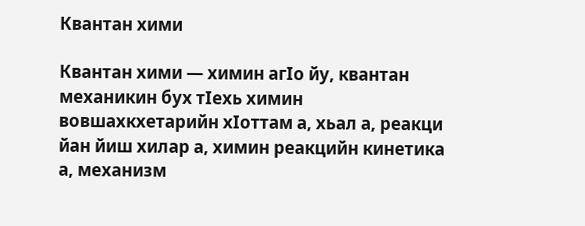Квантан хими

Квантан хими — химин агӀо йу, квантан механикин бух тӀехь химин вовшахкхетарийн хӀоттам а, хьал а, реакци йан йиш хилар а, химин реакцийн кинетика а, механизм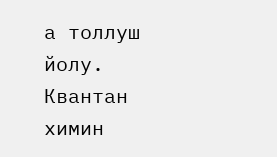а толлуш йолу. Квантан химин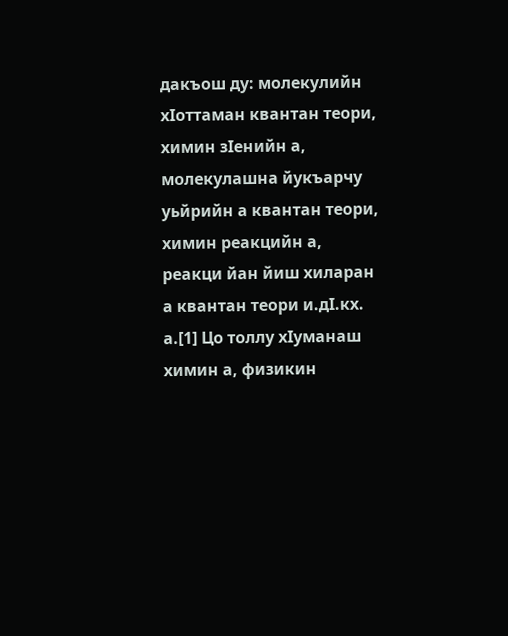дакъош ду: молекулийн хӀоттаман квантан теори, химин зӀенийн а, молекулашна йукъарчу уьйрийн а квантан теори, химин реакцийн а, реакци йан йиш хиларан а квантан теори и.дӀ.кх. а.[1] Цо толлу хӀуманаш химин а, физикин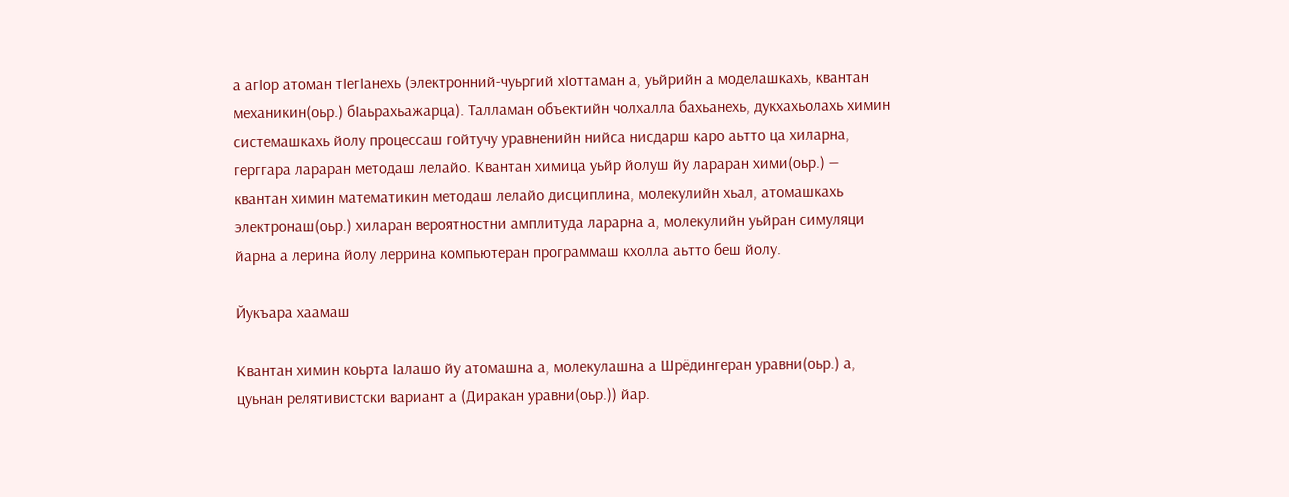а агӀор атоман тӀегӀанехь (электронний-чуьргий хӀоттаман а, уьйрийн а моделашкахь, квантан механикин(оьр.) бӀаьрахьажарца). Талламан объектийн чолхалла бахьанехь, дукхахьолахь химин системашкахь йолу процессаш гойтучу уравненийн нийса нисдарш каро аьтто ца хиларна, герггара лараран методаш лелайо. Квантан химица уьйр йолуш йу лараран хими(оьр.) — квантан химин математикин методаш лелайо дисциплина, молекулийн хьал, атомашкахь электронаш(оьр.) хиларан вероятностни амплитуда ларарна а, молекулийн уьйран симуляци йарна а лерина йолу леррина компьютеран программаш кхолла аьтто беш йолу.

Йукъара хаамаш

Квантан химин коьрта Ӏалашо йу атомашна а, молекулашна а Шрёдингеран уравни(оьр.) а, цуьнан релятивистски вариант а (Диракан уравни(оьр.)) йар.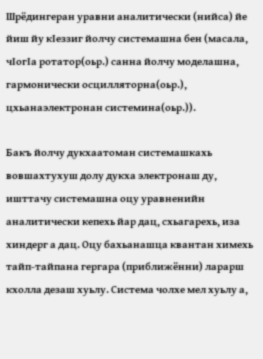Шрёдингеран уравни аналитически (нийса) йе йиш йу кӀеззиг йолчу системашна бен (масала, чӀогӀа ротатор(оьр.) санна йолчу моделашна, гармонически осцилляторна(оьр.), цхьанаэлектронан системина(оьр.)).

Бакъ йолчу дукхаатоман системашкахь вовшахтухуш долу дукха электронаш ду, ишттачу системашна оцу уравненийн аналитически кепехь йар дац, схьагарехь, иза хиндерг а дац. Оцу бахьанашца квантан химехь тайп-тайпана гергара (приближённи) ларарш кхолла дезаш хуьлу. Система чолхе мел хуьлу а,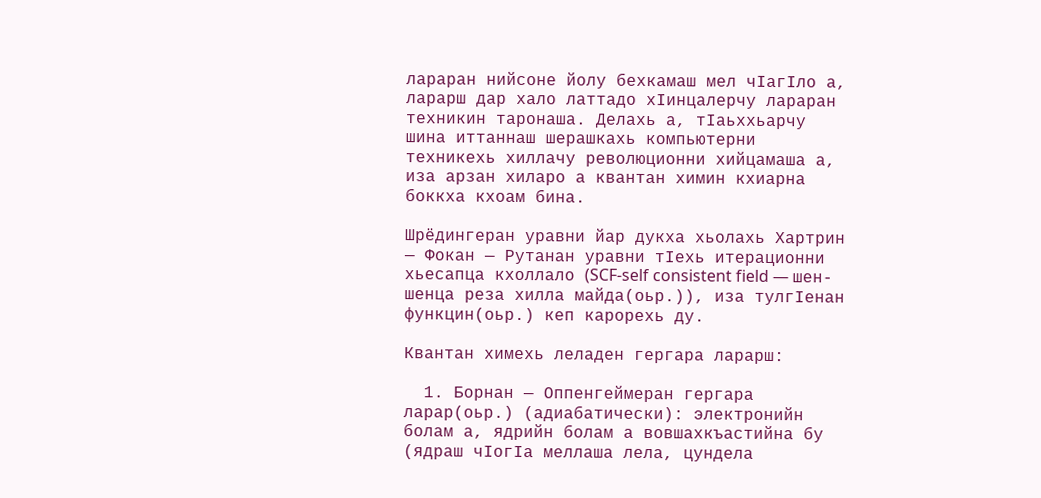лараран нийсоне йолу бехкамаш мел чӀагӀло а, ларарш дар хало латтадо хӀинцалерчу лараран техникин таронаша. Делахь а, тӀаьххьарчу шина иттаннаш шерашкахь компьютерни техникехь хиллачу революционни хийцамаша а, иза арзан хиларо а квантан химин кхиарна боккха кхоам бина.

Шрёдингеран уравни йар дукха хьолахь Хартрин — Фокан — Рутанан уравни тӀехь итерационни хьесапца кхоллало (SCF-self consistent field — шен-шенца реза хилла майда(оьр.)), иза тулгӀенан функцин(оьр.) кеп карорехь ду.

Квантан химехь леладен гергара ларарш:

  1. Борнан — Оппенгеймеран гергара ларар(оьр.) (адиабатически): электронийн болам а, ядрийн болам а вовшахкъастийна бу (ядраш чӀогӀа меллаша лела, цундела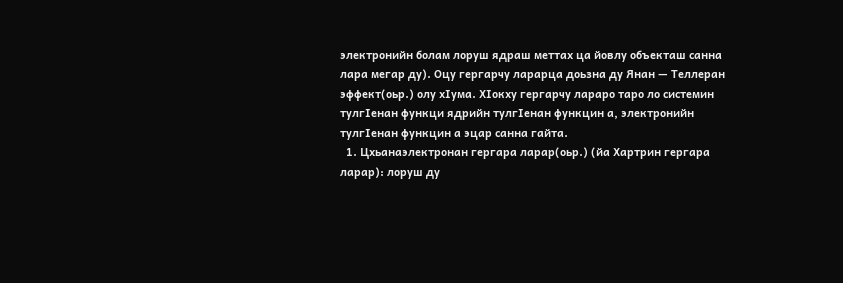электронийн болам лоруш ядраш меттах ца йовлу объекташ санна лара мегар ду). Оцу гергарчу ларарца доьзна ду Янан — Теллеран эффект(оьр.) олу хӀума. ХӀокху гергарчу лараро таро ло системин тулгӀенан функци ядрийн тулгӀенан функцин а, электронийн тулгӀенан функцин а эцар санна гайта.
  1. Цхьанаэлектронан гергара ларар(оьр.) (йа Хартрин гергара ларар): лоруш ду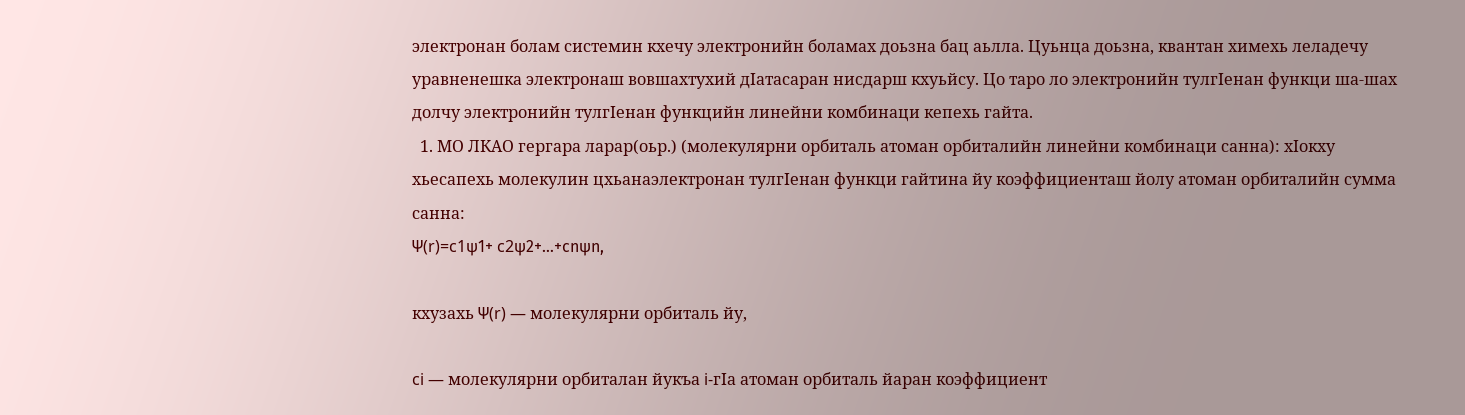электронан болам системин кхечу электронийн боламах доьзна бац аьлла. Цуьнца доьзна, квантан химехь леладечу уравненешка электронаш вовшахтухий дӀатасаран нисдарш кхуьйсу. Цо таро ло электронийн тулгӀенан функци ша-шах долчу электронийн тулгӀенан функцийн линейни комбинаци кепехь гайта.
  1. МО ЛКАО гергара ларар(оьр.) (молекулярни орбиталь атоман орбиталийн линейни комбинаци санна): хӀокху хьесапехь молекулин цхьанаэлектронан тулгӀенан функци гайтина йу коэффициенташ йолу атоман орбиталийн сумма санна:
Ψ(r)=c1ψ1+ c2ψ2+…+cnψn,

кхузахь Ψ(r) — молекулярни орбиталь йу,

ci — молекулярни орбиталан йукъа i-гӀа атоман орбиталь йаран коэффициент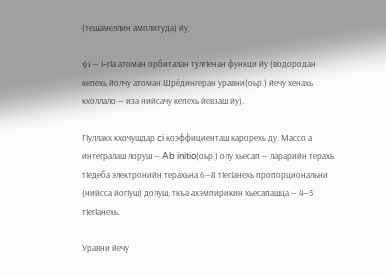(тешамеллин амплитуда) йу,

ψi — i-гӀа атоман орбиталан тулгӀенан функци йу (водородан кепехь йолчу атоман Шрёдингеран уравни(оьр.) йечу хенахь кхоллало — иза нийсачу кепехь йевзаш йу).

ГӀуллакх кхочушдар ci коэффициенташ карорехь ду. Массо а интегралаш лоруш — Ab initio(оьр.) олу хьесап — ларарийн терахь тӀедеба электронийн терахьна 6—8 тӀегӀанехь пропорциональни (нийсса йогӀуш) долуш, ткъа ахэмпирикин хьесапашца — 4—5 тӀегӀанехь.

Уравни йечу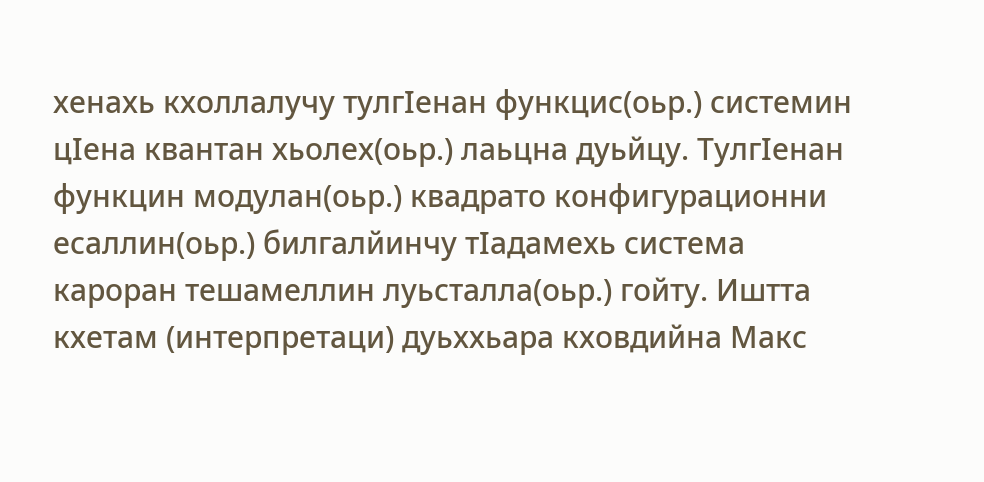хенахь кхоллалучу тулгӀенан функцис(оьр.) системин цӀена квантан хьолех(оьр.) лаьцна дуьйцу. ТулгӀенан функцин модулан(оьр.) квадрато конфигурационни есаллин(оьр.) билгалйинчу тӀадамехь система кароран тешамеллин луьсталла(оьр.) гойту. Иштта кхетам (интерпретаци) дуьххьара кховдийна Макс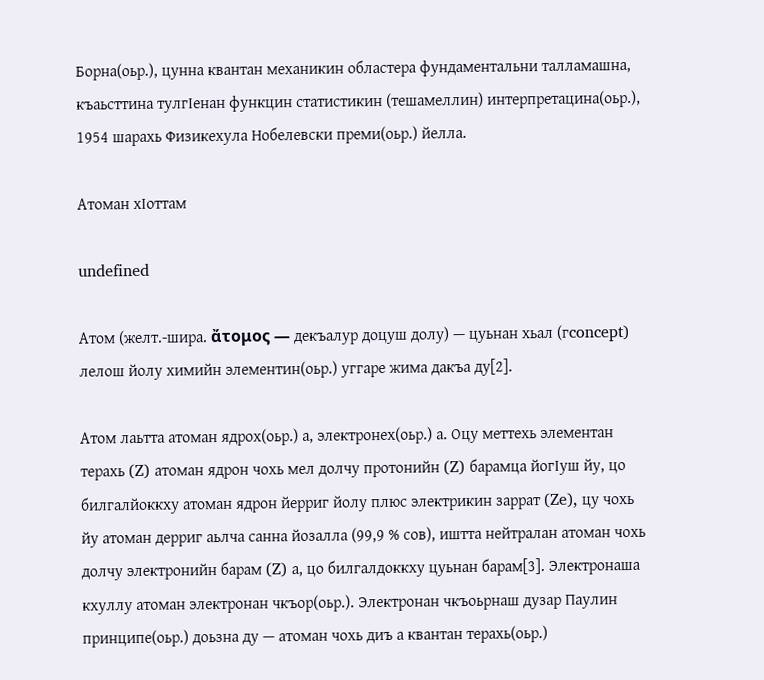Борна(оьр.), цунна квантан механикин областера фундаментальни талламашна, къаьсттина тулгӀенан функцин статистикин (тешамеллин) интерпретацина(оьр.), 1954 шарахь Физикехула Нобелевски преми(оьр.) йелла.

Атоман хӀоттам

undefined

Атом (желт.-шира. ἄτομος — декъалур доцуш долу) — цуьнан хьал (гconcept) лелош йолу химийн элементин(оьр.) уггаре жима дакъа ду[2].

Атом лаьтта атоман ядрох(оьр.) а, электронех(оьр.) а. Оцу меттехь элементан терахь (Z) атоман ядрон чохь мел долчу протонийн (Z) барамца йогӀуш йу, цо билгалйоккху атоман ядрон йерриг йолу плюс электрикин заррат (Ze), цу чохь йу атоман дерриг аьлча санна йозалла (99,9 % сов), иштта нейтралан атоман чохь долчу электронийн барам (Z) а, цо билгалдоккху цуьнан барам[3]. Электронаша кхуллу атоман электронан чкъор(оьр.). Электронан чкъоьрнаш дузар Паулин принципе(оьр.) доьзна ду — атоман чохь диъ а квантан терахь(оьр.)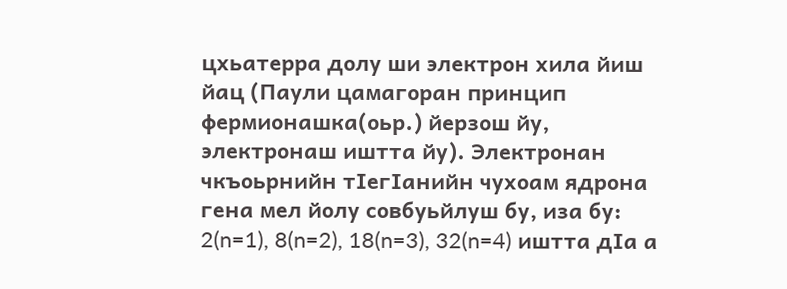цхьатерра долу ши электрон хила йиш йац (Паули цамагоран принцип фермионашка(оьр.) йерзош йу, электронаш иштта йу). Электронан чкъоьрнийн тӀегӀанийн чухоам ядрона гена мел йолу совбуьйлуш бу, иза бу: 2(n=1), 8(n=2), 18(n=3), 32(n=4) иштта дӀа а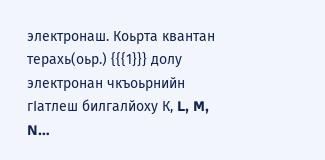электронаш. Коьрта квантан терахь(оьр.) {{{1}}} долу электронан чкъоьрнийн гӀатлеш билгалйоху К, L, M, N…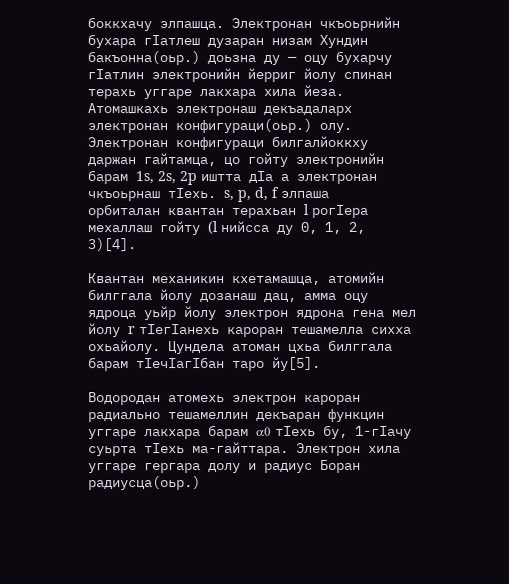боккхачу элпашца. Электронан чкъоьрнийн бухара гӀатлеш дузаран низам Хундин бакъонна(оьр.) доьзна ду — оцу бухарчу гӀатлин электронийн йерриг йолу спинан терахь уггаре лакхара хила йеза. Атомашкахь электронаш декъадаларх электронан конфигураци(оьр.) олу. Электронан конфигураци билгалйоккху даржан гайтамца, цо гойту электронийн барам 1s, 2s, 2p иштта дӀа а электронан чкъоьрнаш тӀехь. s, p, d, f элпаша орбиталан квантан терахьан l рогӀера мехаллаш гойту (l нийсса ду 0, 1, 2, 3)[4].

Квантан механикин кхетамашца, атомийн билггала йолу дозанаш дац, амма оцу ядроца уьйр йолу электрон ядрона гена мел йолу r тӀегӀанехь кароран тешамелла сихха охьайолу. Цундела атоман цхьа билггала барам тӀечӀагӀбан таро йу[5].

Водородан атомехь электрон кароран радиально тешамеллин декъаран функцин уггаре лакхара барам α0 тӀехь бу, 1-гӀачу суьрта тӀехь ма-гайттара. Электрон хила уггаре гергара долу и радиус Боран радиусца(оьр.)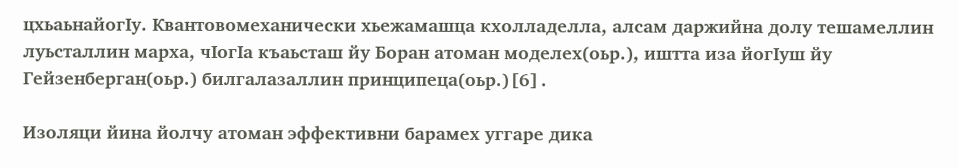цхьаьнайогӀу. Квантовомеханически хьежамашца кхолладелла, алсам даржийна долу тешамеллин луьсталлин марха, чӀогӀа къаьсташ йу Боран атоман моделех(оьр.), иштта иза йогӀуш йу Гейзенберган(оьр.) билгалазаллин принципеца(оьр.)[6].

Изоляци йина йолчу атоман эффективни барамех уггаре дика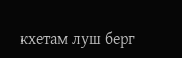кхетам луш берг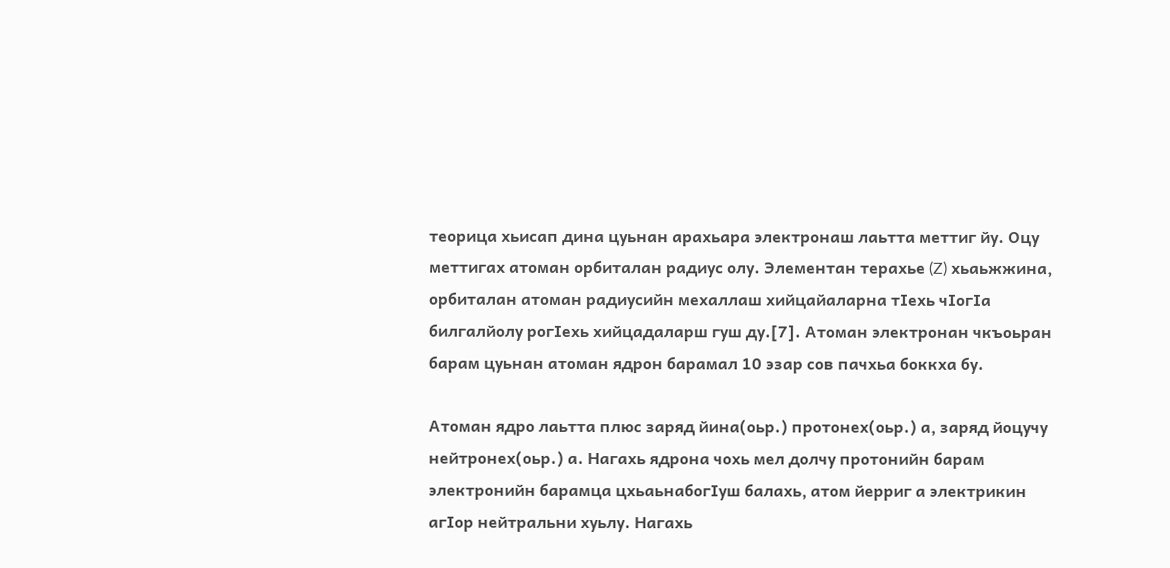теорица хьисап дина цуьнан арахьара электронаш лаьтта меттиг йу. Оцу меттигах атоман орбиталан радиус олу. Элементан терахье (Z) хьаьжжина, орбиталан атоман радиусийн мехаллаш хийцайаларна тӀехь чӀогӀа билгалйолу рогӀехь хийцадаларш гуш ду.[7]. Атоман электронан чкъоьран барам цуьнан атоман ядрон барамал 10 эзар сов пачхьа боккха бу.

Атоман ядро лаьтта плюс заряд йина(оьр.) протонех(оьр.) а, заряд йоцучу нейтронех(оьр.) а. Нагахь ядрона чохь мел долчу протонийн барам электронийн барамца цхьаьнабогӀуш балахь, атом йерриг а электрикин агӀор нейтральни хуьлу. Нагахь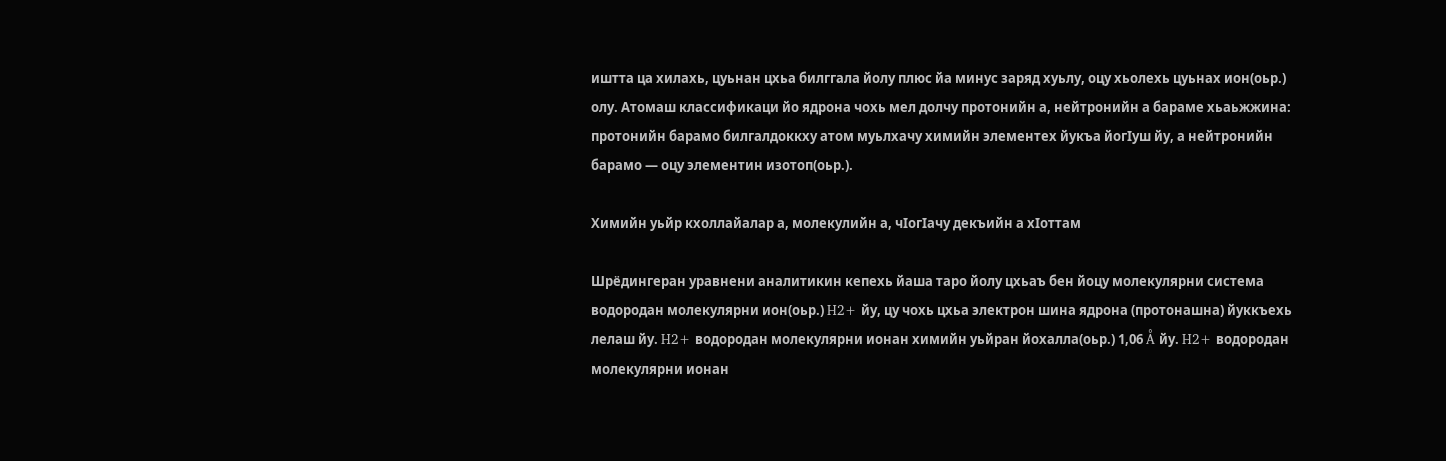иштта ца хилахь, цуьнан цхьа билггала йолу плюс йа минус заряд хуьлу, оцу хьолехь цуьнах ион(оьр.) олу. Атомаш классификаци йо ядрона чохь мел долчу протонийн а, нейтронийн а бараме хьаьжжина: протонийн барамо билгалдоккху атом муьлхачу химийн элементех йукъа йогӀуш йу, а нейтронийн барамо — оцу элементин изотоп(оьр.).

Химийн уьйр кхоллайалар а, молекулийн а, чӀогӀачу декъийн а хӀоттам

Шрёдингеран уравнени аналитикин кепехь йаша таро йолу цхьаъ бен йоцу молекулярни система водородан молекулярни ион(оьр.) H2+ йу, цу чохь цхьа электрон шина ядрона (протонашна) йуккъехь лелаш йу. H2+ водородан молекулярни ионан химийн уьйран йохалла(оьр.) 1,06 Å йу. H2+ водородан молекулярни ионан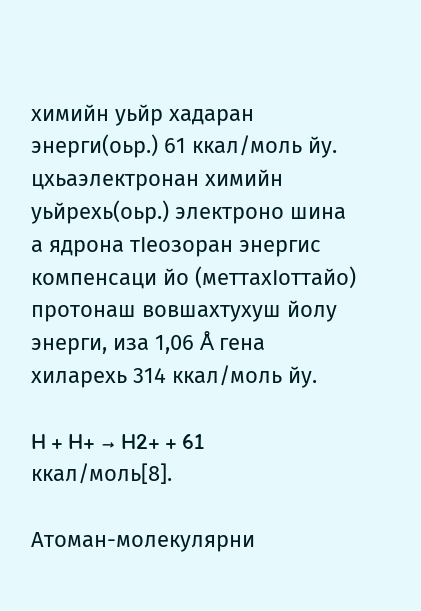химийн уьйр хадаран энерги(оьр.) 61 ккал/моль йу. цхьаэлектронан химийн уьйрехь(оьр.) электроно шина а ядрона тӀеозоран энергис компенсаци йо (меттахӀоттайо) протонаш вовшахтухуш йолу энерги, иза 1,06 Å гена хиларехь 314 ккал/моль йу.

H + H+ → H2+ + 61 ккал/моль[8].

Атоман-молекулярни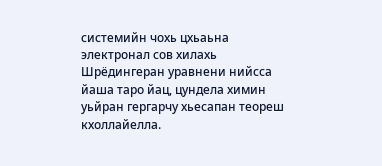системийн чохь цхьаьна электронал сов хилахь Шрёдингеран уравнени нийсса йаша таро йац, цундела химин уьйран гергарчу хьесапан теореш кхоллайелла.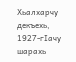Хьалхарчу декъехь, 1927-гӀачу шарахь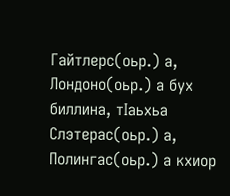Гайтлерс(оьр.) а, Лондоно(оьр.) а бух биллина, тӀаьхьа Слэтерас(оьр.) а, Полингас(оьр.) а кхиор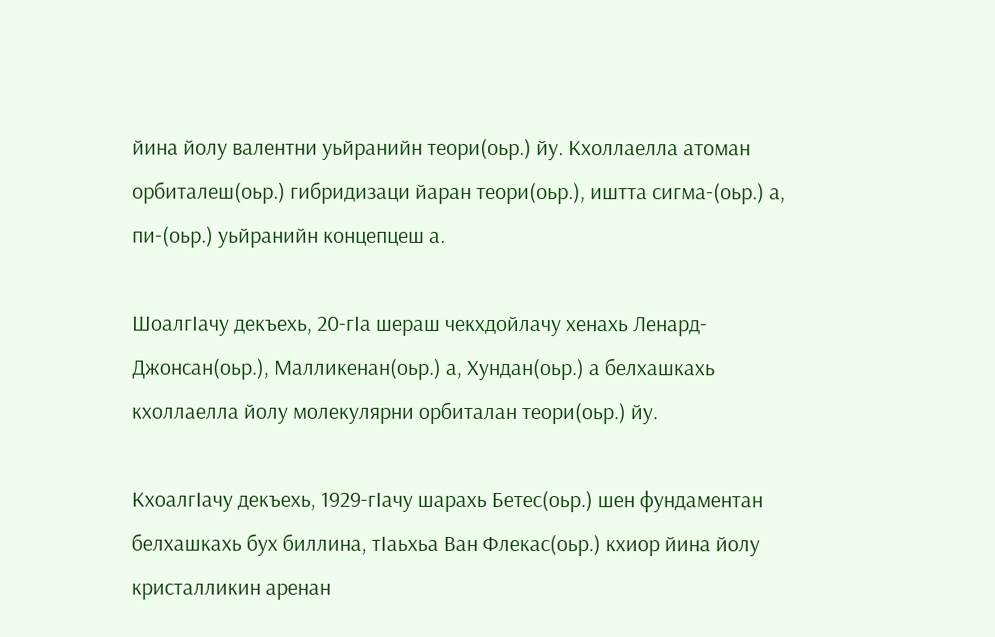йина йолу валентни уьйранийн теори(оьр.) йу. Кхоллаелла атоман орбиталеш(оьр.) гибридизаци йаран теори(оьр.), иштта сигма-(оьр.) а, пи-(оьр.) уьйранийн концепцеш а.

ШоалгӀачу декъехь, 20-гӀа шераш чекхдойлачу хенахь Ленард-Джонсан(оьр.), Малликенан(оьр.) а, Хундан(оьр.) а белхашкахь кхоллаелла йолу молекулярни орбиталан теори(оьр.) йу.

КхоалгӀачу декъехь, 1929-гӀачу шарахь Бетес(оьр.) шен фундаментан белхашкахь бух биллина, тӀаьхьа Ван Флекас(оьр.) кхиор йина йолу кристалликин аренан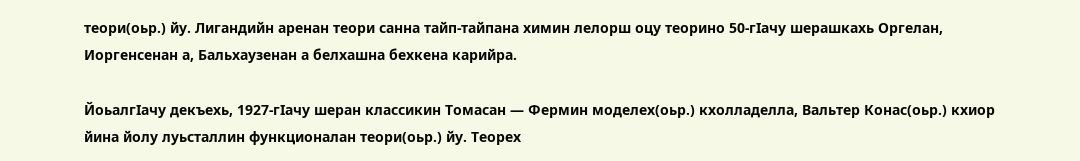теори(оьр.) йу. Лигандийн аренан теори санна тайп-тайпана химин лелорш оцу теорино 50-гӀачу шерашкахь Оргелан, Иоргенсенан а, Бальхаузенан а белхашна бехкена карийра.

ЙоьалгӀачу декъехь, 1927-гӀачу шеран классикин Томасан — Фермин моделех(оьр.) кхолладелла, Вальтер Конас(оьр.) кхиор йина йолу луьсталлин функционалан теори(оьр.) йу. Теорех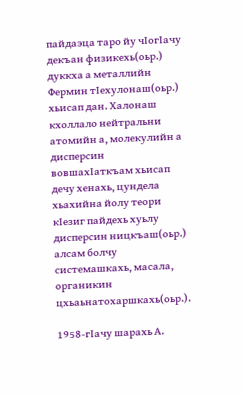пайдаэца таро йу чӀогӀачу декъан физикехь(оьр.) дуккха а металлийн Фермин тӀехулонаш(оьр.) хьисап дан. Халонаш кхоллало нейтральни атомийн а, молекулийн а дисперсин вовшахӀаткъам хьисап дечу хенахь, цундела хьахийна йолу теори кӀезиг пайдехь хуьлу дисперсин ницкъаш(оьр.) алсам болчу системашкахь, масала, органикин цхьаьнатохаршкахь(оьр.).

1958-гӀачу шарахь А.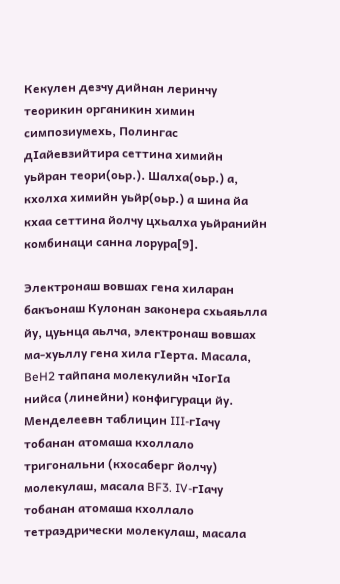Кекулен дезчу дийнан леринчу теорикин органикин химин симпозиумехь, Полингас дӀайевзийтира сеттина химийн уьйран теори(оьр.). Шалха(оьр.) а, кхолха химийн уьйр(оьр.) а шина йа кхаа сеттина йолчу цхьалха уьйранийн комбинаци санна лорура[9].

Электронаш вовшах гена хиларан бакъонаш Кулонан законера схьаяьлла йу, цуьнца аьлча, электронаш вовшах ма-хуьллу гена хила гӀерта. Масала, BeH2 тайпана молекулийн чӀогӀа нийса (линейни) конфигураци йу. Менделеевн таблицин III-гӀачу тобанан атомаша кхоллало тригональни (кхосаберг йолчу) молекулаш, масала BF3. IV-гӀачу тобанан атомаша кхоллало тетраэдрически молекулаш, масала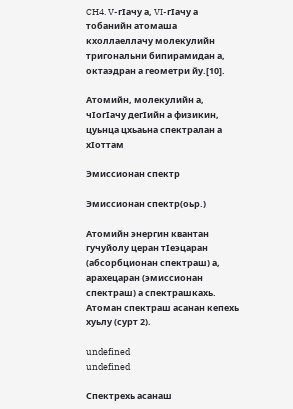CH4. V-гӀачу а, VI-гӀачу а тобанийн атомаша кхоллаеллачу молекулийн тригональни бипирамидан а, октаэдран а геометри йу.[10].

Атомийн, молекулийн а, чӀогӀачу дегӀийн а физикин, цуьнца цхьаьна спектралан а хӀоттам

Эмиссионан спектр

Эмиссионан спектр(оьр.)

Атомийн энергин квантан гучуйолу церан тӀеэцаран (абсорбционан спектраш) а, арахецаран (эмиссионан спектраш) а спектрашкахь. Атоман спектраш асанан кепехь хуьлу (сурт 2).

undefined
undefined

Спектрехь асанаш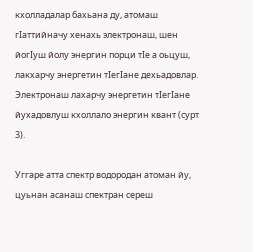кхолладалар бахьана ду, атомаш гӀаттийначу хенахь электронаш, шен йогӀуш йолу энергин порци тӀе а оьцуш, лакхарчу энергетин тӀегӀане дехьадовлар. Электронаш лахарчу энергетин тӀегӀане йухадовлуш кхоллало энергин квант (сурт 3).

Уггаре атта спектр водородан атоман йу, цуьнан асанаш спектран сереш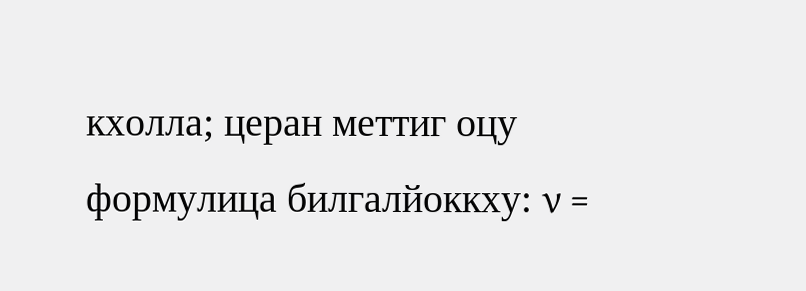кхолла; церан меттиг оцу формулица билгалйоккху: ν =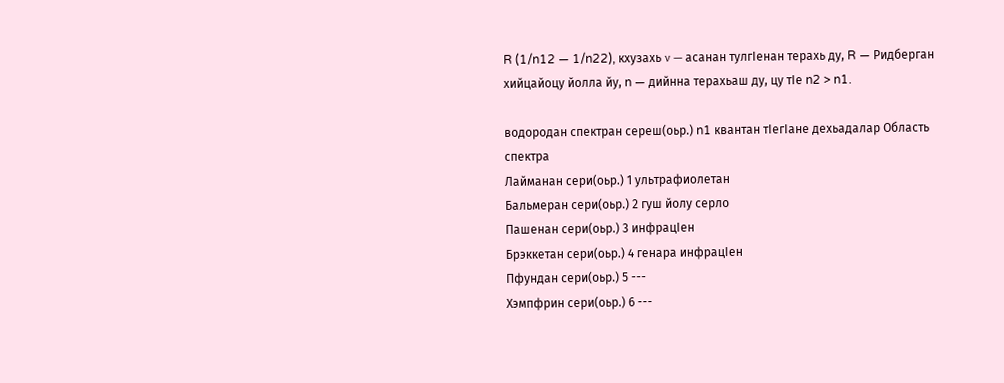R (1/n12 — 1/n22), кхузахь ν — асанан тулгӀенан терахь ду, R — Ридберган хийцайоцу йолла йу, n — дийнна терахьаш ду, цу тӀе n2 > n1.

водородан спектран сереш(оьр.) n1 квантан тӀегӀане дехьадалар Область спектра
Лайманан сери(оьр.) 1 ультрафиолетан
Бальмеран сери(оьр.) 2 гуш йолу серло
Пашенан сери(оьр.) 3 инфрацӀен
Брэккетан сери(оьр.) 4 генара инфрацӀен
Пфундан сери(оьр.) 5 ---
Хэмпфрин сери(оьр.) 6 ---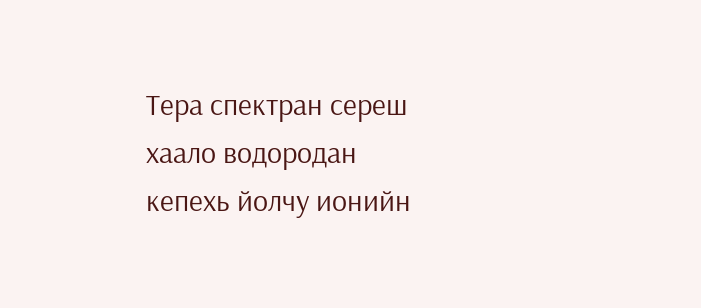Тера спектран сереш хаало водородан кепехь йолчу ионийн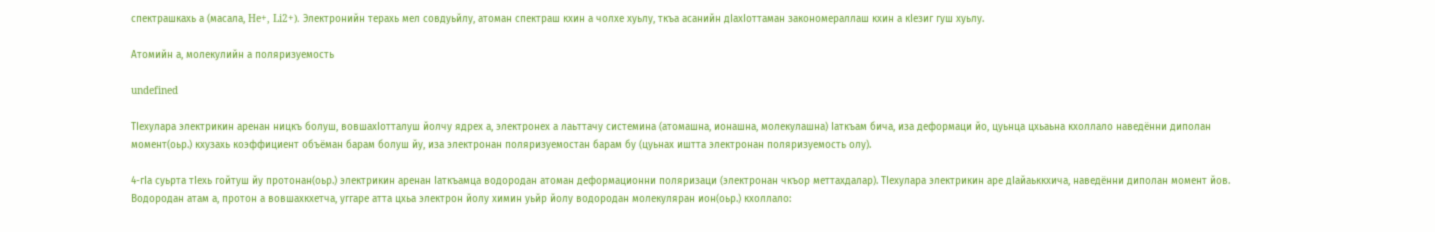спектрашкахь а (масала, He+, Li2+). Электронийн терахь мел совдуьйлу, атоман спектраш кхин а чолхе хуьлу, ткъа асанийн дӀахӀоттаман закономераллаш кхин а кӀезиг гуш хуьлу.

Атомийн а, молекулийн а поляризуемость

undefined

ТӀехулара электрикин аренан ницкъ болуш, вовшахӀотталуш йолчу ядрех а, электронех а лаьттачу системина (атомашна, ионашна, молекулашна) Ӏаткъам бича, иза деформаци йо, цуьнца цхьаьна кхоллало наведённи диполан момент(оьр.) кхузахь коэффициент объёман барам болуш йу, иза электронан поляризуемостан барам бу (цуьнах иштта электронан поляризуемость олу).

4-гӀа суьрта тӀехь гойтуш йу протонан(оьр.) электрикин аренан Ӏаткъамца водородан атоман деформационни поляризаци (электронан чкъор меттахдалар). ТӀехулара электрикин аре дӀайаьккхича, наведённи диполан момент йов. Водородан атам а, протон а вовшахкхетча, уггаре атта цхьа электрон йолу химин уьйр йолу водородан молекуляран ион(оьр.) кхоллало: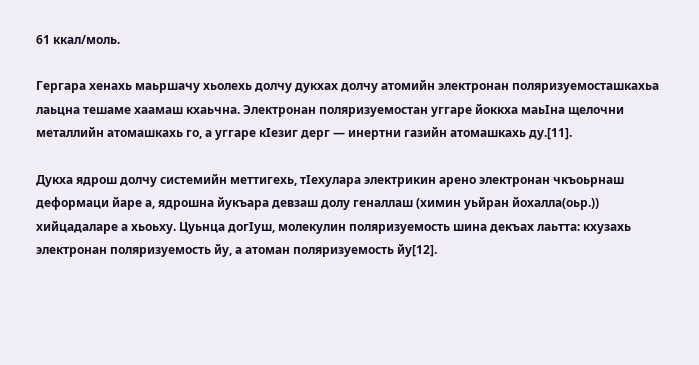61 ккал/моль.

Гергара хенахь маьршачу хьолехь долчу дукхах долчу атомийн электронан поляризуемосташкахьа лаьцна тешаме хаамаш кхаьчна. Электронан поляризуемостан уггаре йоккха маьӀна щелочни металлийн атомашкахь го, а уггаре кӀезиг дерг — инертни газийн атомашкахь ду.[11].

Дукха ядрош долчу системийн меттигехь, тӀехулара электрикин арено электронан чкъоьрнаш деформаци йаре а, ядрошна йукъара девзаш долу геналлаш (химин уьйран йохалла(оьр.)) хийцадаларе а хьоьху. Цуьнца догӀуш, молекулин поляризуемость шина декъах лаьтта: кхузахь электронан поляризуемость йу, а атоман поляризуемость йу[12].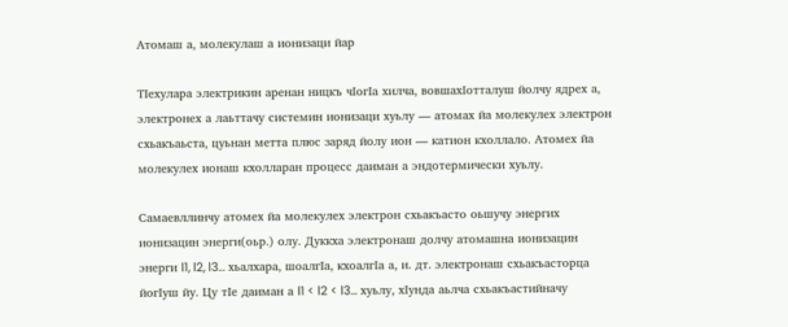Атомаш а, молекулаш а ионизаци йар

ТӀехулара электрикин аренан ницкъ чӀогӀа хилча, вовшахӀотталуш йолчу ядрех а, электронех а лаьттачу системин ионизаци хуьлу — атомах йа молекулех электрон схьакъаьста, цуьнан метта плюс заряд йолу ион — катион кхоллало. Атомех йа молекулех ионаш кхолларан процесс даиман а эндотермически хуьлу.

Самаевллинчу атомех йа молекулех электрон схьакъасто оьшучу энергих ионизацин энерги(оьр.) олу. Дуккха электронаш долчу атомашна ионизацин энерги l1, l2, l3… хьалхара, шоалгӀа, кхоалгӀа а, и. дт. электронаш схьакъасторца йогӀуш йу. Цу тӀе даиман а l1 < l2 < l3… хуьлу, хӀунда аьлча схьакъастийначу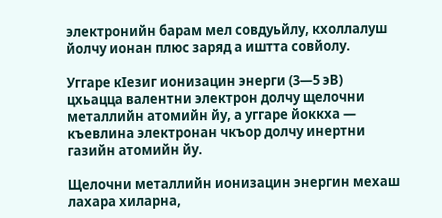электронийн барам мел совдуьйлу, кхоллалуш йолчу ионан плюс заряд а иштта совйолу.

Уггаре кӀезиг ионизацин энерги (3—5 эВ) цхьацца валентни электрон долчу щелочни металлийн атомийн йу, а уггаре йоккха — къевлина электронан чкъор долчу инертни газийн атомийн йу.

Щелочни металлийн ионизацин энергин мехаш лахара хиларна,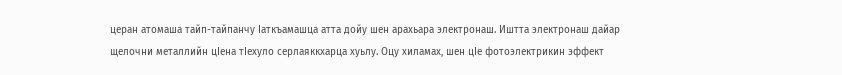церан атомаша тайп-тайпанчу Ӏаткъамашца атта дойу шен арахьара электронаш. Иштта электронаш дайар щелочни металлийн цӀена тӀехуло серлаяккхарца хуьлу. Оцу хиламах, шен цӀе фотоэлектрикин эффект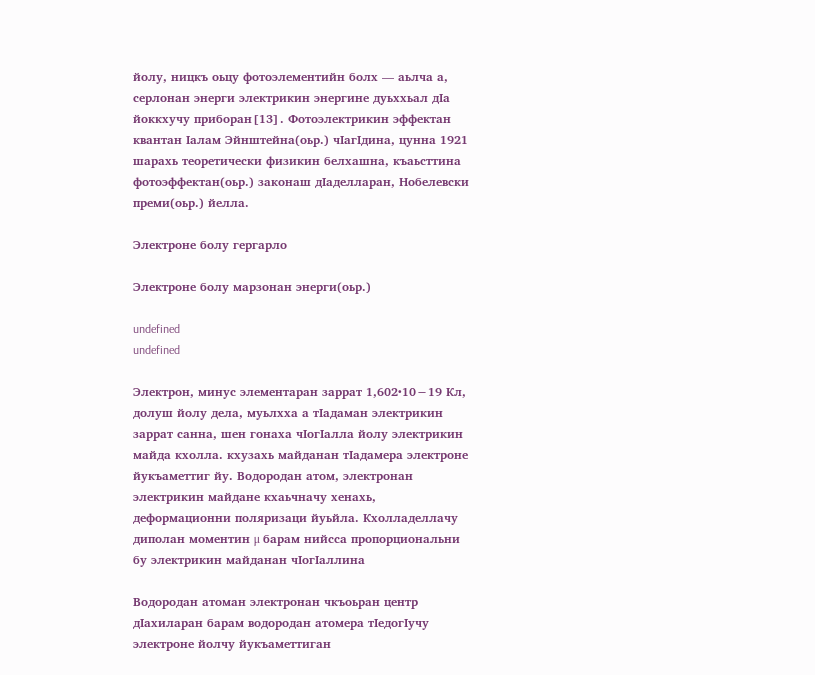йолу, ницкъ оьцу фотоэлементийн болх — аьлча а, серлонан энерги электрикин энергине дуьххьал дӀа йоккхучу приборан[13]. Фотоэлектрикин эффектан квантан Ӏалам Эйнштейна(оьр.) чӀагӀдина, цунна 1921 шарахь теоретически физикин белхашна, къаьсттина фотоэффектан(оьр.) законаш дӀаделларан, Нобелевски преми(оьр.) йелла.

Электроне болу гергарло

Электроне болу марзонан энерги(оьр.)

undefined
undefined

Электрон, минус элементаран заррат 1,602•10−19 Кл, долуш йолу дела, муьлхха а тӀадаман электрикин заррат санна, шен гонаха чӀогӀалла йолу электрикин майда кхолла. кхузахь майданан тӀадамера электроне йукъаметтиг йу. Водородан атом, электронан электрикин майдане кхаьчначу хенахь, деформационни поляризаци йуьйла. Кхолладеллачу диполан моментин μ барам нийсса пропорциональни бу электрикин майданан чӀогӀаллина

Водородан атоман электронан чкъоьран центр дӀахиларан барам водородан атомера тӀедогӀучу электроне йолчу йукъаметтиган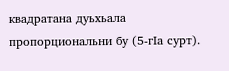квадратана дуьхьала пропорциональни бу (5-гӀа сурт).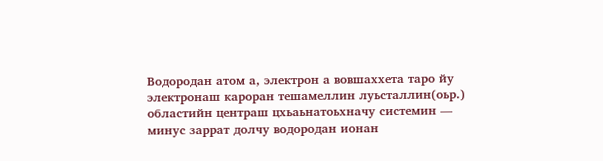Водородан атом а, электрон а вовшаххета таро йу электронаш кароран тешамеллин луьсталлин(оьр.) областийн центраш цхьаьнатоьхначу системин — минус заррат долчу водородан ионан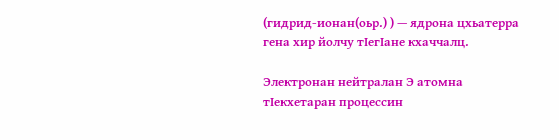(гидрид-ионан(оьр.) ) — ядрона цхьатерра гена хир йолчу тӀегӀане кхаччалц.

Электронан нейтралан Э атомна тӀекхетаран процессин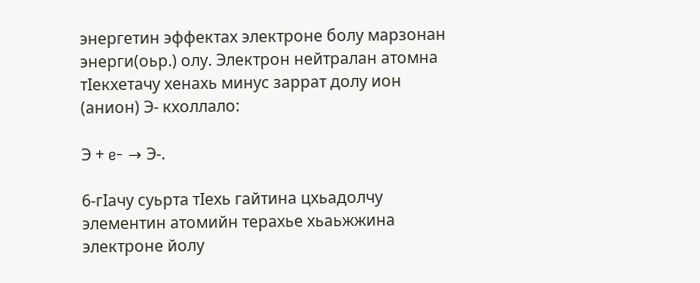энергетин эффектах электроне болу марзонан энерги(оьр.) олу. Электрон нейтралан атомна тӀекхетачу хенахь минус заррат долу ион (анион) Э- кхоллало:

Э + e- → Э-.

6-гӀачу суьрта тӀехь гайтина цхьадолчу элементин атомийн терахье хьаьжжина электроне йолу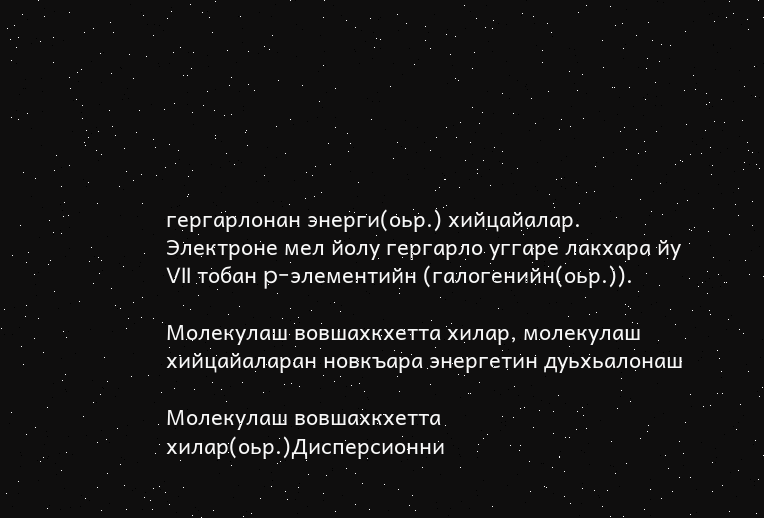гергарлонан энерги(оьр.) хийцайалар. Электроне мел йолу гергарло уггаре лакхара йу VII тобан p-элементийн (галогенийн(оьр.)).

Молекулаш вовшахкхетта хилар, молекулаш хийцайаларан новкъара энергетин дуьхьалонаш

Молекулаш вовшахкхетта хилар(оьр.)Дисперсионни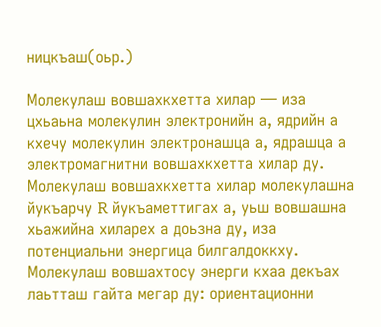ницкъаш(оьр.)

Молекулаш вовшахкхетта хилар — иза цхьаьна молекулин электронийн а, ядрийн а кхечу молекулин электронашца а, ядрашца а электромагнитни вовшахкхетта хилар ду. Молекулаш вовшахкхетта хилар молекулашна йукъарчу R йукъаметтигах а, уьш вовшашна хьажийна хиларех а доьзна ду, иза потенциальни энергица билгалдоккху. Молекулаш вовшахтосу энерги кхаа декъах лаьтташ гайта мегар ду: ориентационни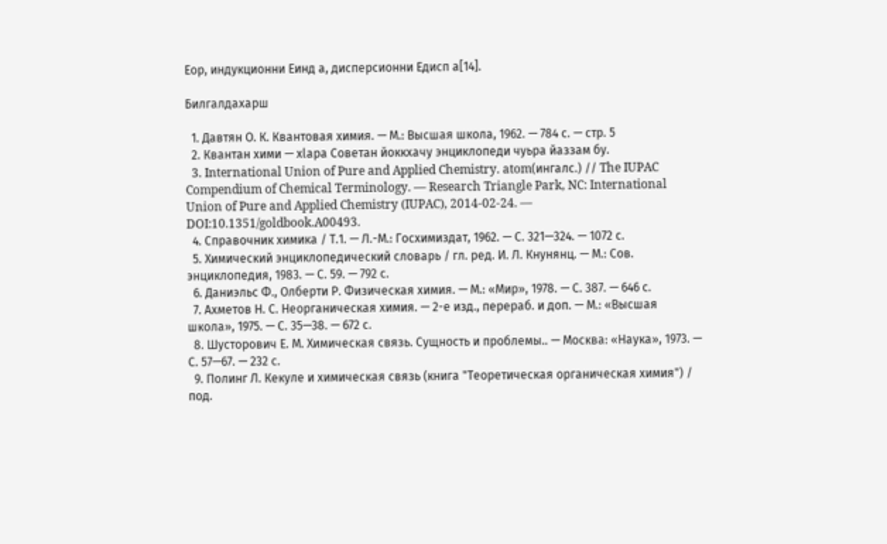Еор, индукционни Еинд а, дисперсионни Едисп а[14].

Билгалдахарш

  1. Давтян О. К. Квантовая химия. — М.: Высшая школа, 1962. — 784 с. — стр. 5
  2. Квантан хими — хӏара Советан йоккхачу энциклопеди чуьра йаззам бу.
  3. International Union of Pure and Applied Chemistry. atom(ингалс.) // The IUPAC Compendium of Chemical Terminology. — Research Triangle Park, NC: International Union of Pure and Applied Chemistry (IUPAC), 2014-02-24. — DOI:10.1351/goldbook.A00493.
  4. Справочник химика / Т.1. — Л.-М.: Госхимиздат, 1962. — С. 321—324. — 1072 с.
  5. Химический энциклопедический словарь / гл. ред. И. Л. Кнунянц. — М.: Сов. энциклопедия, 1983. — С. 59. — 792 с.
  6. Даниэльс Ф., Олберти Р. Физическая химия. — М.: «Мир», 1978. — С. 387. — 646 с.
  7. Ахметов Н. С. Неорганическая химия. — 2-е изд., перераб. и доп. — М.: «Высшая школа», 1975. — С. 35—38. — 672 с.
  8. Шусторович Е. М. Химическая связь. Сущность и проблемы.. — Москва: «Наука», 1973. — С. 57—67. — 232 с.
  9. Полинг Л. Кекуле и химическая связь (книга "Теоретическая органическая химия") / под.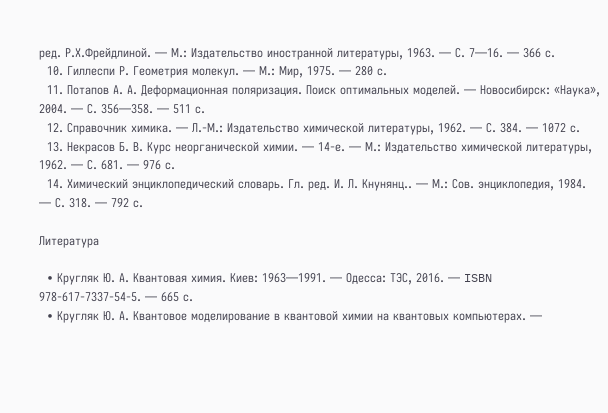ред. Р.Х.Фрейдлиной. — М.: Издательство иностранной литературы, 1963. — С. 7—16. — 366 с.
  10. Гиллеспи Р. Геометрия молекул. — М.: Мир, 1975. — 280 с.
  11. Потапов А. А. Деформационная поляризация. Поиск оптимальных моделей. — Новосибирск: «Наука», 2004. — С. 356—358. — 511 с.
  12. Справочник химика. — Л.-М.: Издательство химической литературы, 1962. — С. 384. — 1072 с.
  13. Некрасов Б. В. Курс неорганической химии. — 14-е. — М.: Издательство химической литературы, 1962. — С. 681. — 976 с.
  14. Химический энциклопедический словарь. Гл. ред. И. Л. Кнунянц.. — М.: Сов. энциклопедия, 1984. — С. 318. — 792 с.

Литература

  • Кругляк Ю. А. Квантовая химия. Киев: 1963—1991. — Одесса: ТЭС, 2016. — ISBN 978-617-7337-54-5. — 665 с.
  • Кругляк Ю. А. Квантовое моделирование в квантовой химии на квантовых компьютерах. —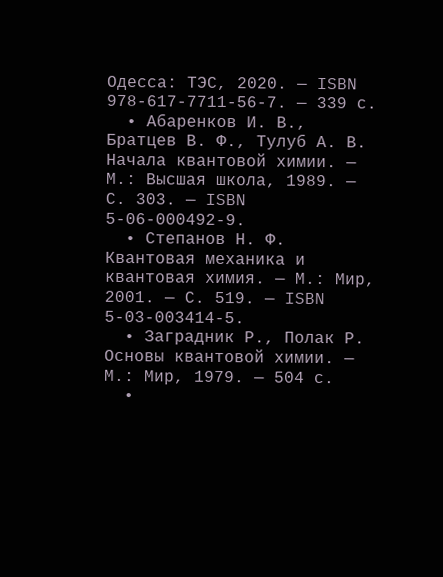Одесса: ТЭС, 2020. — ISBN 978-617-7711-56-7. — 339 с.
  • Абаренков И. В., Братцев В. Ф., Тулуб А. В. Начала квантовой химии. — М.: Высшая школа, 1989. — С. 303. — ISBN 5-06-000492-9.
  • Степанов Н. Ф. Квантовая механика и квантовая химия. — М.: Мир, 2001. — С. 519. — ISBN 5-03-003414-5.
  • Заградник Р., Полак Р. Основы квантовой химии. — М.: Мир, 1979. — 504 с.
  •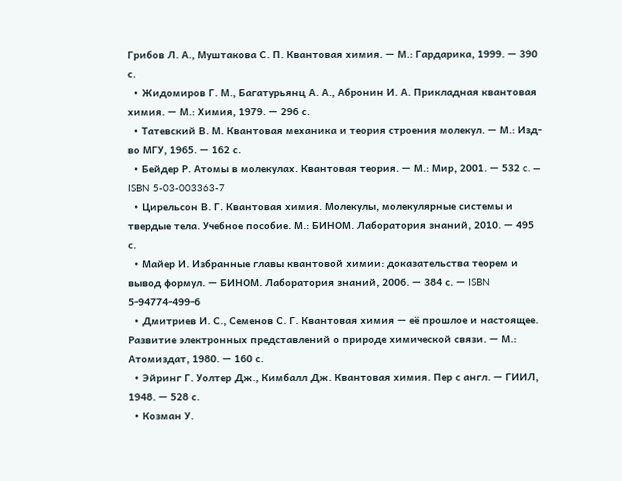Грибов Л. А., Муштакова С. П. Квантовая химия. — М.: Гардарика, 1999. — 390 с.
  • Жидомиров Г. М., Багатурьянц А. А., Абронин И. А. Прикладная квантовая химия. — М.: Химия, 1979. — 296 с.
  • Татевский В. М. Квантовая механика и теория строения молекул. — М.: Изд-во МГУ, 1965. — 162 с.
  • Бейдер Р. Атомы в молекулах. Квантовая теория. — М.: Мир, 2001. — 532 c. — ISBN 5-03-003363-7
  • Цирельсон В. Г. Квантовая химия. Молекулы, молекулярные системы и твердые тела. Учебное пособие. М.: БИНОМ. Лаборатория знаний, 2010. — 495 с.
  • Майер И. Избранные главы квантовой химии: доказательства теорем и вывод формул. — БИНОМ. Лаборатория знаний, 2006. — 384 с. — ISBN 5-94774-499-6
  • Дмитриев И. С., Семенов С. Г. Квантовая химия — её прошлое и настоящее. Развитие электронных представлений о природе химической связи. — М.: Атомиздат, 1980. — 160 с.
  • Эйринг Г. Уолтер Дж., Кимбалл Дж. Квантовая химия. Пер с англ. — ГИИЛ, 1948. — 528 с.
  • Козман У.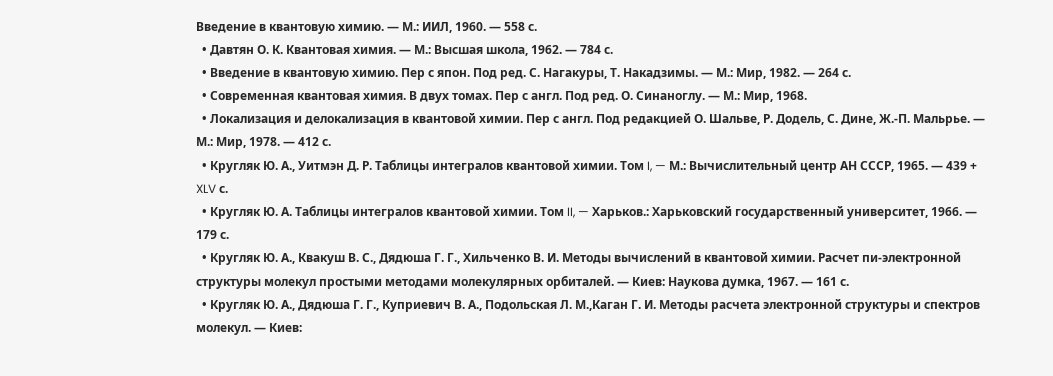Введение в квантовую химию. — М.: ИИЛ, 1960. — 558 с.
  • Давтян О. К. Квантовая химия. — М.: Высшая школа, 1962. — 784 с.
  • Введение в квантовую химию. Пер с япон. Под ред. С. Нагакуры, Т. Накадзимы. — М.: Мир, 1982. — 264 с.
  • Современная квантовая химия. В двух томах. Пер с англ. Под ред. О. Синаноглу. — М.: Мир, 1968.
  • Локализация и делокализация в квантовой химии. Пер с англ. Под редакцией О. Шальве, Р. Додель, С. Дине, Ж.-П. Мальрье. — М.: Мир, 1978. — 412 с.
  • Кругляк Ю. А., Уитмэн Д. Р. Таблицы интегралов квантовой химии. Том I, — М.: Вычислительный центр АН СССР, 1965. — 439 + XLV с.
  • Кругляк Ю. А. Таблицы интегралов квантовой химии. Том II, — Харьков.: Харьковский государственный университет, 1966. — 179 с.
  • Кругляк Ю. А., Квакуш В. С., Дядюша Г. Г., Хильченко В. И. Методы вычислений в квантовой химии. Расчет пи-электронной структуры молекул простыми методами молекулярных орбиталей. — Киев: Наукова думка, 1967. — 161 с.
  • Кругляк Ю. А., Дядюша Г. Г., Куприевич В. А., Подольская Л. М.,Каган Г. И. Методы расчета электронной структуры и спектров молекул. — Киев: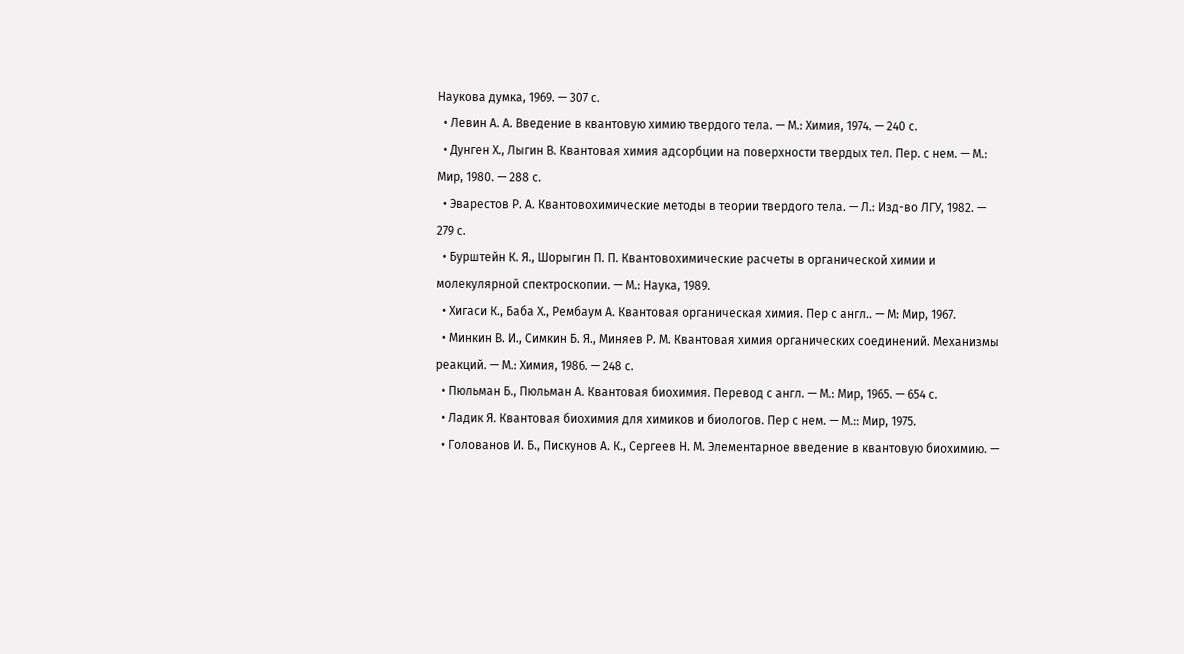Наукова думка, 1969. — 307 с.
  • Левин А. А. Введение в квантовую химию твердого тела. — М.: Химия, 1974. — 240 с.
  • Дунген Х., Лыгин В. Квантовая химия адсорбции на поверхности твердых тел. Пер. с нем. — М.: Мир, 1980. — 288 с.
  • Эварестов Р. А. Квантовохимические методы в теории твердого тела. — Л.: Изд-во ЛГУ, 1982. — 279 с.
  • Бурштейн К. Я., Шорыгин П. П. Квантовохимические расчеты в органической химии и молекулярной спектроскопии. — М.: Наука, 1989.
  • Хигаси К., Баба Х., Рембаум А. Квантовая органическая химия. Пер с англ.. — М: Мир, 1967.
  • Минкин В. И., Симкин Б. Я., Миняев Р. М. Квантовая химия органических соединений. Механизмы реакций. — М.: Химия, 1986. — 248 с.
  • Пюльман Б., Пюльман А. Квантовая биохимия. Перевод с англ. — М.: Мир, 1965. — 654 с.
  • Ладик Я. Квантовая биохимия для химиков и биологов. Пер с нем. — М.:: Мир, 1975.
  • Голованов И. Б., Пискунов А. К., Сергеев Н. М. Элементарное введение в квантовую биохимию. —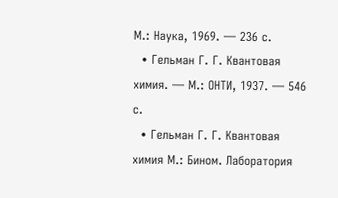М.: Наука, 1969. — 236 с.
  • Гельман Г. Г. Квантовая химия. — М.: ОНТИ, 1937. — 546 с.
  • Гельман Г. Г. Квантовая химия М.: Бином. Лаборатория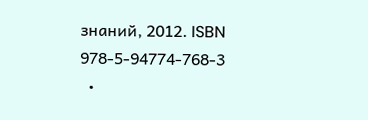знаний, 2012. ISBN 978-5-94774-768-3
  •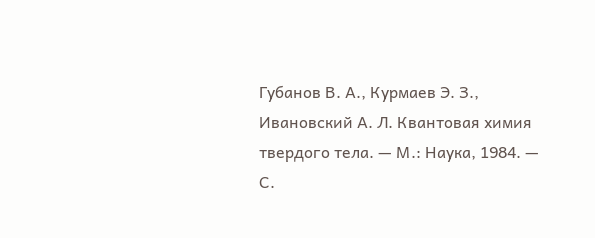Губанов В. А., Курмаев Э. З., Ивановский А. Л. Квантовая химия твердого тела. — М.: Наука, 1984. — С.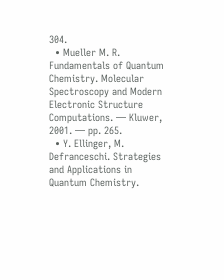304.
  • Mueller M. R. Fundamentals of Quantum Chemistry. Molecular Spectroscopy and Modern Electronic Structure Computations. — Kluwer, 2001. — pp. 265.
  • Y. Ellinger, M. Defranceschi. Strategies and Applications in Quantum Chemistry.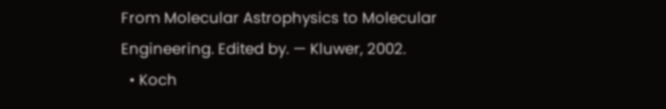From Molecular Astrophysics to Molecular Engineering. Edited by. — Kluwer, 2002.
  • Koch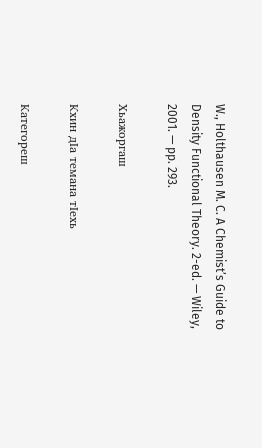W., Holthausen M. C. A Chemist’s Guide to Density Functional Theory. 2-ed. — Wiley, 2001. — pp. 293.

Хьажоргаш

Кхин дӀа темана тӀехь

Категореш